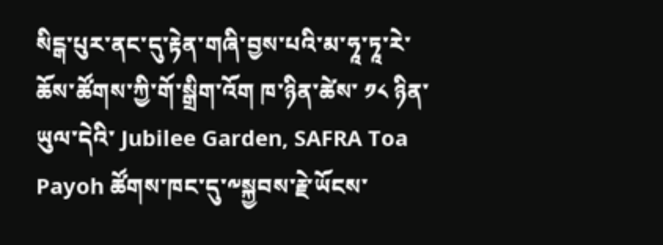སིངྒ་པུར་ནང་དུ་རྟེན་གཞི་བྱས་པའི་མ་ཧཱ་ཏཱ་རེ་ཆོས་ཚོགས་ཀྱི་གོ་སྒྲིག་འོག ཁ་ཉིན་ཚེས་ ༡༨ ཉིན་ཡུལ་དེའི་ Jubilee Garden, SAFRA Toa Payoh ཚོགས་ཁང་དུ་༸སྐྱབས་རྗེ་ཡོངས་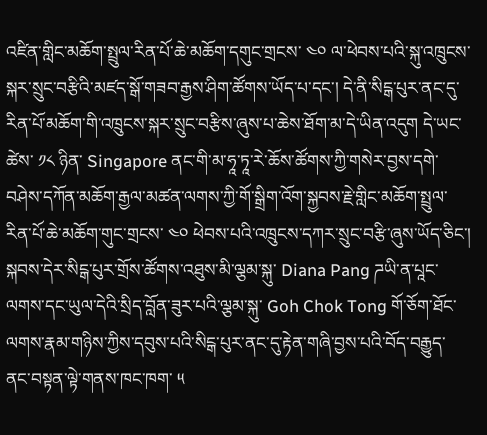འཛིན་གླིང་མཆོག་སྤྲུལ་རིན་པོ་ཆེ་མཆོག་དགུང་གྲངས་ ༤༠ ལ་ཕེབས་པའི་སྐུ་འཁྲུངས་སྐར་སྲུང་བརྩིའི་མཛད་སྒོ་གཟབ་རྒྱས་ཤིག་ཚོགས་ཡོད་པ་དང་། དེ་ནི་སིངྒ་པུར་ནང་དུ་རིན་པོ་མཆོག་གི་འཁྲུངས་སྐར་སྲུང་བརྩིས་ཞུས་པ་ཆེས་ཐོག་མ་དེ་ཡིན་འདུག དེ་ཡང་ཚེས་ ༡༨ ཉིན་ Singapore ནང་གི་མ་ཧཱ་ཏཱ་རེ་ཆོས་ཚོགས་ཀྱི་གསེར་བྱས་དགེ་བཤེས་དཀོན་མཆོག་རྒྱལ་མཚན་ལགས་ཀྱི་གོ་སྒྲིག་འོག་སྐྱབས་རྗེ་གླིང་མཆོག་སྤྲུལ་རིན་པོ་ཆེ་མཆོག་གུང་གྲངས་ ༤༠ ཕེབས་པའི་འཁྲུངས་དཀར་སྲུང་བརྩི་ཞུས་ཡོད་ཅིང་། སྐབས་དེར་སིངྒ་པུར་གྲོས་ཚོགས་འཐུས་མི་ལྕམ་སྐུ་ Diana Pang ཌཡི་ན་པཱང་ལགས་དང་ཡུལ་དེའི་སྲིད་བློན་ཟུར་པའི་ལྕམ་སྐུ་ Goh Chok Tong གོ་ཅོག་ཐོང་ལགས་རྣམ་གཉིས་ཀྱིས་དབུས་པའི་སིངྒ་པུར་ནང་དུ་རྟེན་གཞི་བྱས་པའི་བོད་བརྒྱུད་ནང་བསྟན་ལྟེ་གནས་ཁང་ཁག་ ༥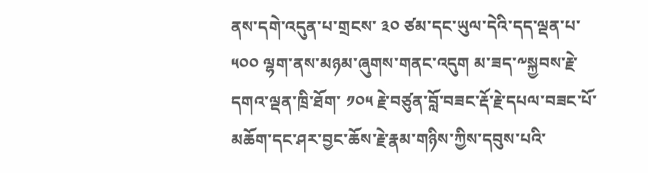ནས་དགེ་འདུན་པ་གྲངས་ ༣༠ ཙམ་དང་ཡུལ་དེའི་དད་ལྡན་པ་ ༥༠༠ ལྷག་ནས་མཉམ་ཞུགས་གནང་འདུག མ་ཟད་༸སྐྱབས་རྗེ་དགའ་ལྡན་ཁྲི་ཐོག་ ༡༠༥ རྗེ་བཙུན་བློ་བཟང་རྡོ་རྗེ་དཔལ་བཟང་པོ་མཆོག་དང་ཤར་བྱང་ཆོས་རྗེ་རྣམ་གཉིས་ཀྱིས་དབུས་པའི་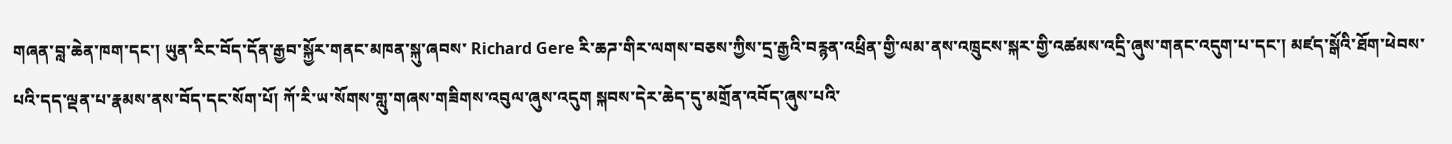གཞན་བླ་ཆེན་ཁག་དང་། ཡུན་རིང་བོད་དོན་རྒྱབ་སྐྱོར་གནང་མཁན་སྐུ་ཞབས་ Richard Gere རི་ཆཌ་གིར་ལགས་བཅས་ཀྱིས་དྲ་རྒྱའི་བརྙན་འཕྲིན་གྱི་ལམ་ནས་འཁྲུངས་སྐར་གྱི་འཚམས་འདྲི་ཞུས་གནང་འདུག་པ་དང་། མཛད་སྒོའི་ཐོག་ཕེབས་པའི་དད་ལྡན་པ་རྣམས་ནས་བོད་དང་སོག་པོ། ཀོ་རི་ཡ་སོགས་གླུ་གཞས་གཟིགས་འབུལ་ཞུས་འདུག སྐབས་དེར་ཆེད་དུ་མགྲོན་འབོད་ཞུས་པའི་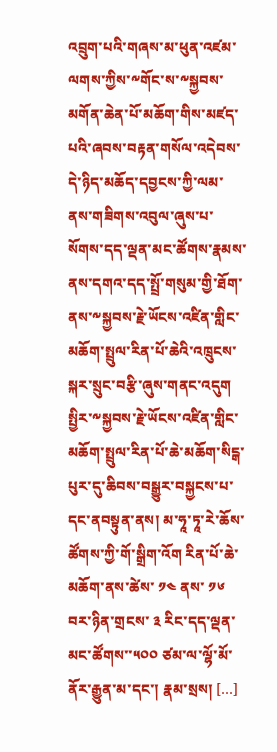འབྲུག་པའི་གཞས་མ་ཕུན་འཛམ་ལགས་ཀྱིས་༸གོང་ས་༸སྐྱབས་མགོན་ཆེན་པོ་མཆོག་གིས་མཛད་པའི་ཞབས་བརྟན་གསོལ་འདེབས་དེ་ཉིད་མཆོད་དབྱངས་ཀྱི་ལམ་ནས་གཟིགས་འབུལ་ཞུས་པ་སོགས་དད་ལྡན་མང་ཚོགས་རྣམས་ནས་དགའ་དད་སྤྲོ་གསུམ་གྱི་ཐོག་ནས་༸སྐྱབས་རྗེ་ཡོངས་འཛིན་གླིང་མཆོག་སྤྲུལ་རིན་པོ་ཆེའི་འཁྲུངས་སྐར་སྲུང་བརྩི་ཞུས་གནང་འདུག སྤྱིར་༸སྐྱབས་རྗེ་ཡོངས་འཛིན་གླིང་མཆོག་སྤྲུལ་རིན་པོ་ཆེ་མཆོག་སིངྒ་པུར་དུ་ཆིབས་བསྒྱུར་བསྐྱངས་པ་དང་ནབསྟུན་ནས། མ་ཧཱ་ཏཱ་རེ་ཆོས་ཚོགས་ཀྱི་གོ་སྒྲིག་འོག རིན་པོ་ཆེ་མཆོག་ནས་ཚེས་ ༡༤ ནས་ ༡༦ བར་ཉིན་གྲངས་ ༣ རིང་དད་ལྡན་མང་ཚོགས་་༥༠༠ ཙམ་ལ་ལྷོ་མོ་ནོར་རྒྱུན་མ་དང་། རྣམ་སྲས། […]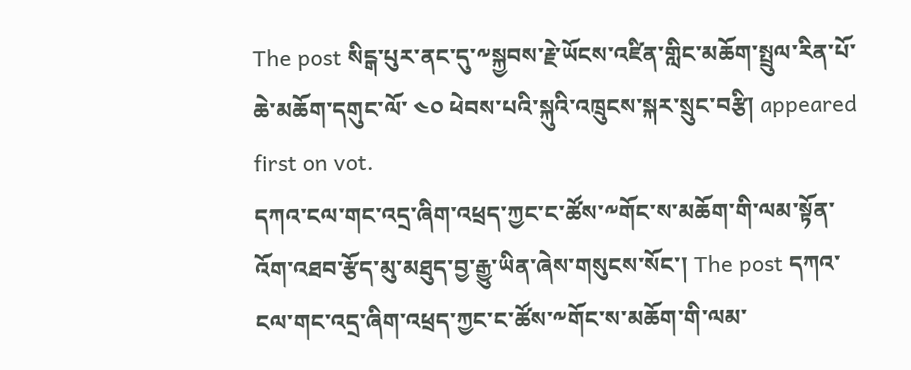The post སིངྒ་པུར་ནང་དུ་༸སྐྱབས་རྗེ་ཡོངས་འཛིན་གླིང་མཆོག་སྤྲུལ་རིན་པོ་ཆེ་མཆོག་དགུང་ལོ་ ༤༠ ཕེབས་པའི་སྐུའི་འཁྲུངས་སྐར་སྲུང་བརྩི། appeared first on vot.
དཀའ་ངལ་གང་འདྲ་ཞིག་འཕྲད་ཀྱང་ང་ཚོས་༸གོང་ས་མཆོག་གི་ལམ་སྟོན་འོག་འཐབ་རྩོད་མུ་མཐུད་བྱ་རྒྱུ་ཡིན་ཞེས་གསུངས་སོང་། The post དཀའ་ངལ་གང་འདྲ་ཞིག་འཕྲད་ཀྱང་ང་ཚོས་༸གོང་ས་མཆོག་གི་ལམ་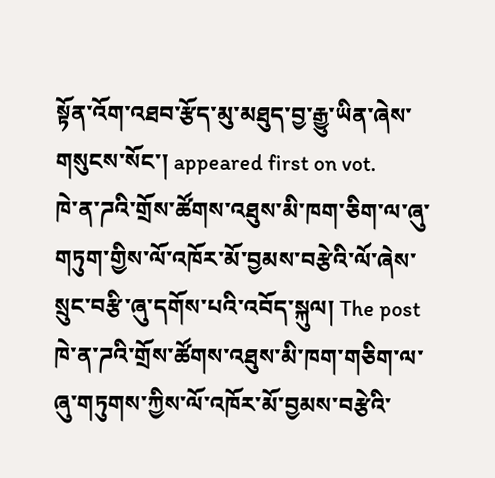སྟོན་འོག་འཐབ་རྩོད་མུ་མཐུད་བྱ་རྒྱུ་ཡིན་ཞེས་གསུངས་སོང་། appeared first on vot.
ཁེ་ན་ཌའི་གྲོས་ཚོགས་འཐུས་མི་ཁག་ཅིག་ལ་ཞུ་གཏུག་གྱིས་ལོ་འཁོར་མོ་བྱམས་བརྩེའི་ལོ་ཞེས་སྲུང་བརྩི་ཞུ་དགོས་པའི་འབོད་སྐུལ། The post ཁེ་ན་ཌའི་གྲོས་ཚོགས་འཐུས་མི་ཁག་གཅིག་ལ་ཞུ་གཏུགས་ཀྱིས་ལོ་འཁོར་མོ་བྱམས་བརྩེའི་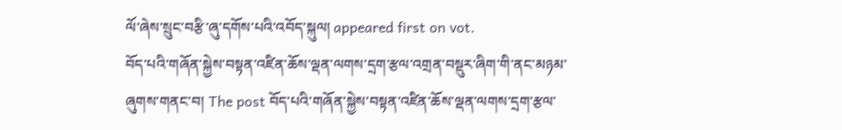ལོ་ཞེས་སྲུང་བརྩི་ཞུ་དགོས་པའི་འབོད་སྐུལ། appeared first on vot.
བོད་པའི་གཞོན་སྐྱེས་བསྟན་འཛིན་ཆོས་ལྡན་ལགས་དྲག་རྩལ་འགྲན་བསྡུར་ཞིག་གི་ནང་མཉམ་ཞུགས་གནང་བ། The post བོད་པའི་གཞོན་སྐྱེས་བསྟན་འཛིན་ཆོས་ལྡན་ལགས་དྲག་རྩལ་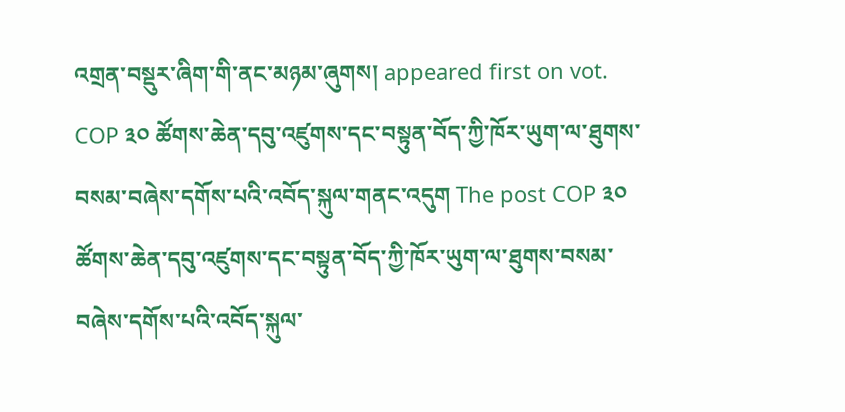འགྲན་བསྡུར་ཞིག་གི་ནང་མཉམ་ཞུགས། appeared first on vot.
COP ༣༠ ཚོགས་ཆེན་དབུ་འཛུགས་དང་བསྟུན་བོད་ཀྱི་ཁོར་ཡུག་ལ་ཐུགས་བསམ་བཞེས་དགོས་པའི་འབོད་སྐུལ་གནང་འདུག The post COP ༣༠ ཚོགས་ཆེན་དབུ་འཛུགས་དང་བསྟུན་བོད་ཀྱི་ཁོར་ཡུག་ལ་ཐུགས་བསམ་བཞེས་དགོས་པའི་འབོད་སྐུལ་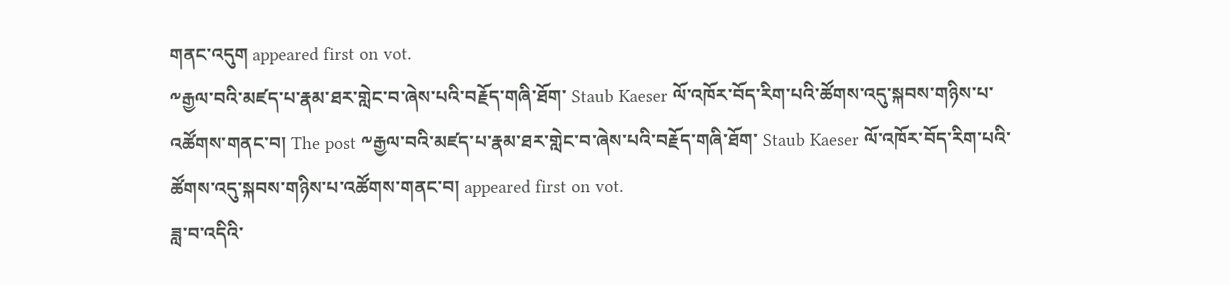གནང་འདུག appeared first on vot.
༸རྒྱལ་བའི་མཛད་པ་རྣམ་ཐར་གླེང་བ་ཞེས་པའི་བརྗོད་གཞི་ཐོག་ Staub Kaeser ལོ་འཁོར་བོད་རིག་པའི་ཚོགས་འདུ་སྐབས་གཉིས་པ་འཚོགས་གནང་བ། The post ༸རྒྱལ་བའི་མཛད་པ་རྣམ་ཐར་གླེང་བ་ཞེས་པའི་བརྗོད་གཞི་ཐོག་ Staub Kaeser ལོ་འཁོར་བོད་རིག་པའི་ཚོགས་འདུ་སྐབས་གཉིས་པ་འཚོགས་གནང་བ། appeared first on vot.
ཟླ་བ་འདིའི་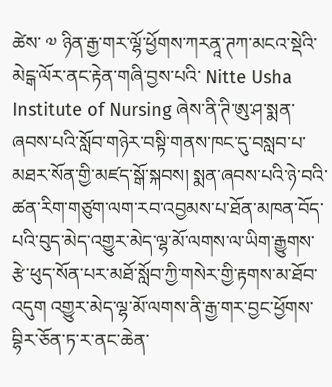ཚེས་ ༧ ཉིན་རྒྱ་གར་ལྷོ་ཕྱོགས་ཀརནཱ་ཊཀ་མངའ་སྡེའི་མེངྒ་ལོར་ནང་རྟེན་གཞི་བྱས་པའི་ Nitte Usha Institute of Nursing ཞེས་ནི་ཊི་ཨུ་ཤ་སྨན་ཞབས་པའི་སློབ་གཉེར་བསྟི་གནས་ཁང་དུ་བསླབ་པ་མཐར་སོན་གྱི་མཛད་སྒོ་སྐབས། སྨན་ཞབས་པའི་ཉེ་བའི་ཚན་རིག་གཙུག་ལག་རབ་འབྱམས་པ་ཐོན་མཁན་བོད་པའི་བུད་མེད་འགྱུར་མེད་ལྷ་མོ་ལགས་ལ་ཡིག་རྒྱུགས་རྩེ་ཕུད་སོན་པར་མཐོ་སློབ་ཀྱི་གསེར་གྱི་རྟགས་མ་ཐོབ་འདུག འགྱུར་མེད་ལྷ་མོ་ལགས་ནི་རྒྱ་གར་བྱང་ཕྱོགས་བྷིར་ཅོན་ཏ་ར་ནང་ཆེན་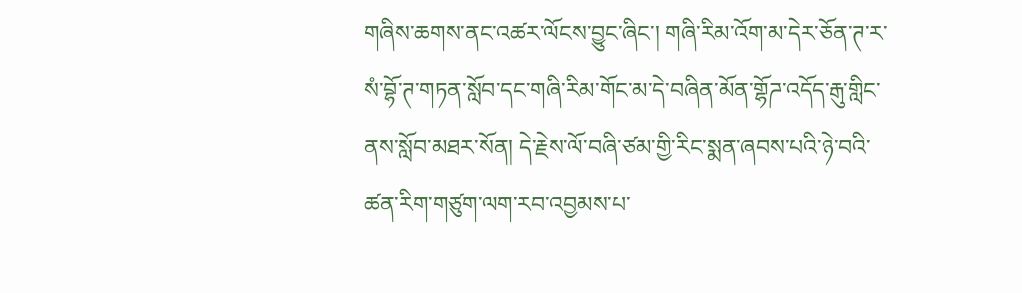གཞིས་ཆགས་ནང་འཚར་ལོངས་བྱུང་ཞིང་། གཞི་རིམ་འོག་མ་དེར་ཅོན་ཊ་ར་ སཾ་བྷོ་ཊ་གཏན་སློབ་དང་གཞི་རིམ་གོང་མ་དེ་བཞིན་མོན་གྷོཌ་འདོད་རྒུ་གླིང་ནས་སློབ་མཐར་སོན། དེ་རྗེས་ལོ་བཞི་ཙམ་གྱི་རིང་སྨན་ཞབས་པའི་ཉེ་བའི་ཚན་རིག་གཙུག་ལག་རབ་འབྱམས་པ་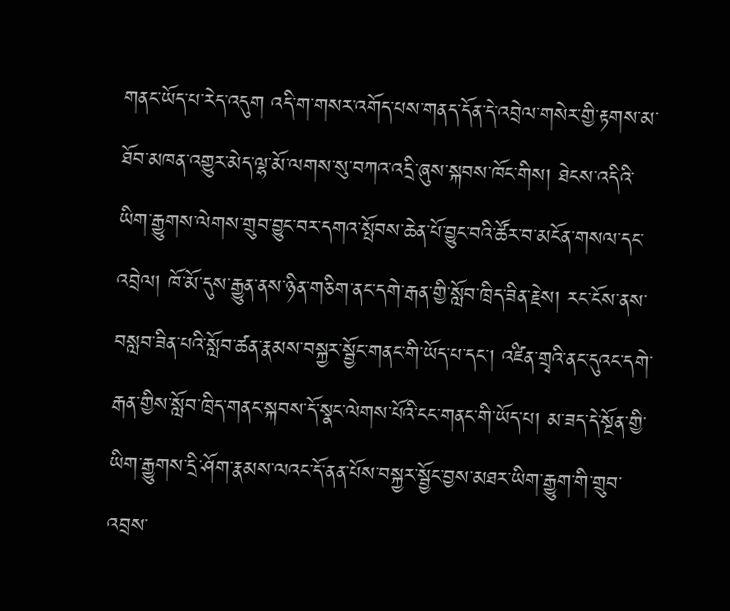གནང་ཡོད་པ་རེད་འདུག འདི་ག་གསར་འགོད་པས་གནད་དོན་དེ་འབྲེལ་གསེར་གྱི་རྟགས་མ་ཐོབ་མཁན་འགྱུར་མེད་ལྷ་མོ་ལགས་སུ་བཀའ་འདྲི་ཞུས་སྐབས་ཁོང་གིས། ཐེངས་འདིའི་ཡིག་རྒྱུགས་ལེགས་གྲུབ་བྱུང་བར་དགའ་སྤོབས་ཆེན་པོ་བྱུང་བའི་ཚོར་བ་མངོན་གསལ་དང་འབྲེལ། ཁོ་མོ་དུས་རྒྱུན་ནས་ཉིན་གཅིག་ནང་དགེ་རྒན་གྱི་སློབ་ཁྲིད་ཟིན་རྗེས། རང་ངོས་ནས་བསླབ་ཟིན་པའི་སློབ་ཚན་རྣམས་བསྐྱར་སྦྱོང་གནང་གི་ཡོད་པ་དང་། འཛིན་གྲྭའི་ནང་དུའང་དགེ་རྒན་གྱིས་སློབ་ཁྲིད་གནང་སྐབས་དོ་སྣང་ལེགས་པོའི་ངང་གནང་གི་ཡོད་པ། མ་ཟད་དེ་སྔོན་གྱི་ཡིག་རྒྱུགས་དྲི་ཤོག་རྣམས་ལའང་དོ་ནན་པོས་བསྐྱར་སྦྱོང་བྱས་མཐར་ཡིག་རྒྱུག་གི་གྲུབ་འབྲས་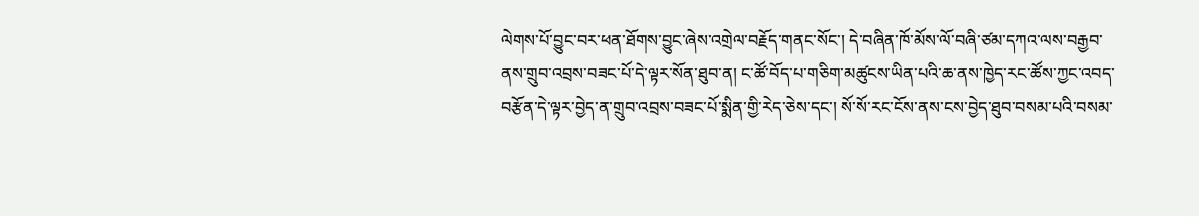ལེགས་པོ་བྱུང་བར་ཕན་ཐོགས་བྱུང་ཞེས་འགྲེལ་བརྗོད་གནང་སོང་། དེ་བཞིན་ཁོ་མོས་ལོ་བཞི་ཙམ་དཀའ་ལས་བརྒྱབ་ནས་གྲུབ་འབྲས་བཟང་པོ་དེ་ལྟར་སོན་ཐུབ་ན། ང་ཚོ་བོད་པ་གཅིག་མཚུངས་ཡིན་པའི་ཆ་ནས་ཁྱེད་རང་ཚོས་ཀྱང་འབད་བརྩོན་དེ་ལྟར་བྱེད་ན་གྲུབ་འབྲས་བཟང་པོ་སྨིན་གྱི་རེད་ཅེས་དང་། སོ་སོ་རང་ངོས་ནས་ངས་བྱེད་ཐུབ་བསམ་པའི་བསམ་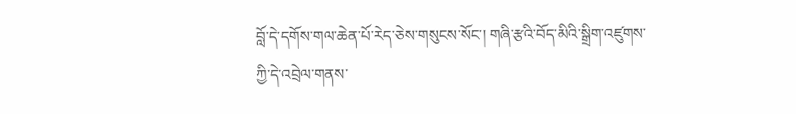བློ་དེ་དགོས་གལ་ཆེན་པོ་རེད་ཅེས་གསུངས་སོང་། གཞི་རྩའི་བོད་མིའི་སྒྲིག་འཛུགས་ཀྱི་དེ་འབྲེལ་གནས་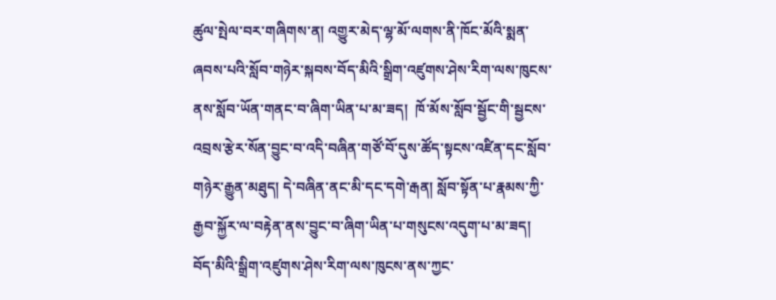ཚུལ་སྤེལ་བར་གཞིགས་ན། འགྱུར་མེད་ལྷ་མོ་ལགས་ནི་ཁོང་མོའི་སྨན་ཞབས་པའི་སློབ་གཉེར་སྐབས་བོད་མིའི་སྒྲིག་འཛུགས་ཤེས་རིག་ལས་ཁུངས་ནས་སློབ་ཡོན་གནང་བ་ཞིག་ཡིན་པ་མ་ཟད།  ཁོ་མོས་སློབ་སྦྱོང་གི་སྦྱངས་འབྲས་རྩེར་སོན་བྱུང་བ་འདི་བཞིན་གཙོ་བོ་དུས་ཚོད་སྟངས་འཛིན་དང་སློབ་གཉེར་རྒྱུན་མཐུད། དེ་བཞིན་ནང་མི་དང་དགེ་རྒན། སློབ་སྟོན་པ་རྣམས་ཀྱི་རྒྱབ་སྐྱོར་ལ་བརྟེན་ནས་བྱུང་བ་ཞིག་ཡིན་པ་གསུངས་འདུག་པ་མ་ཟད། བོད་མིའི་སྒྲིག་འཛུགས་ཤེས་རིག་ལས་ཁུངས་ནས་ཀྱང་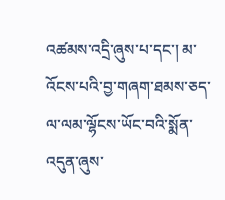འཚམས་འདྲི་ཞུས་པ་དང་། མ་འོངས་པའི་བྱ་གཞག་ཐམས་ཅད་ལ་ལམ་ལྷོངས་ཡོང་བའི་སྨོན་འདུན་ཞུས་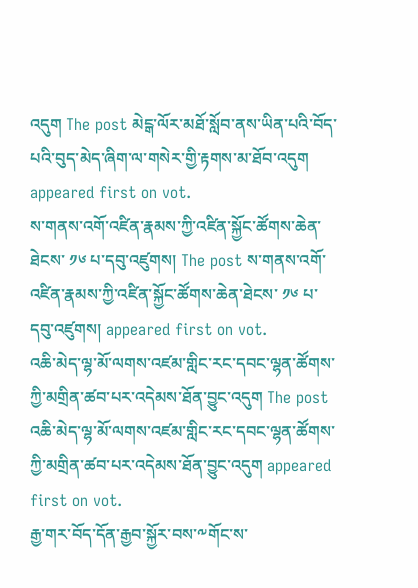འདུག The post མེངྒ་ལོར་མཐོ་སློབ་ནས་ཡིན་པའི་བོད་པའི་བུད་མེད་ཞིག་ལ་གསེར་གྱི་རྟགས་མ་ཐོབ་འདུག appeared first on vot.
ས་གནས་འགོ་འཛིན་རྣམས་ཀྱི་འཛིན་སྐྱོང་ཚོགས་ཆེན་ཐེངས་ ༡༦ པ་དབུ་འཛུགས། The post ས་གནས་འགོ་འཛིན་རྣམས་ཀྱི་འཛིན་སྐྱོང་ཚོགས་ཆེན་ཐེངས་ ༡༦ པ་དབུ་འཛུགས། appeared first on vot.
འཆི་མེད་ལྷ་མོ་ལགས་འཛམ་གླིང་རང་དབང་ལྷན་ཚོགས་ཀྱི་མགྲིན་ཚབ་པར་འདེམས་ཐོན་བྱུང་འདུག The post འཆི་མེད་ལྷ་མོ་ལགས་འཛམ་གླིང་རང་དབང་ལྷན་ཚོགས་ཀྱི་མགྲིན་ཚབ་པར་འདེམས་ཐོན་བྱུང་འདུག appeared first on vot.
རྒྱ་གར་བོད་དོན་རྒྱབ་སྐྱོར་བས་༸གོང་ས་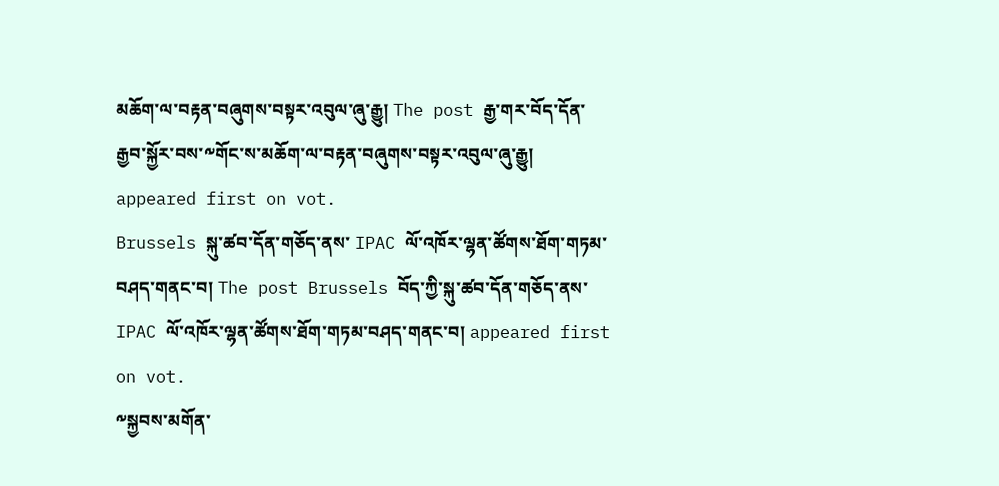མཆོག་ལ་བརྟན་བཞུགས་བསྟར་འབུལ་ཞུ་རྒྱུ། The post རྒྱ་གར་བོད་དོན་རྒྱབ་སྐྱོར་བས་༸གོང་ས་མཆོག་ལ་བརྟན་བཞུགས་བསྟར་འབུལ་ཞུ་རྒྱུ། appeared first on vot.
Brussels སྐུ་ཚབ་དོན་གཅོད་ནས་ IPAC ལོ་འཁོར་ལྷན་ཚོགས་ཐོག་གཏམ་བཤད་གནང་བ། The post Brussels བོད་ཀྱི་སྐུ་ཚབ་དོན་གཅོད་ནས་ IPAC ལོ་འཁོར་ལྷན་ཚོགས་ཐོག་གཏམ་བཤད་གནང་བ། appeared first on vot.
༸སྐྱབས་མགོན་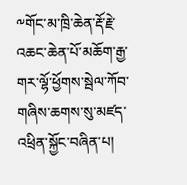༸གོང་མ་ཁྲི་ཆེན་རྡོ་རྗེ་འཆང་ཆེན་པོ་མཆོག་རྒྱ་གར་ལྷོ་ཕྱོགས་སྦེལ་ཀོབ་གཞིས་ཆགས་སུ་མཛད་འཕྲིན་སྐྱོང་བཞིན་པ།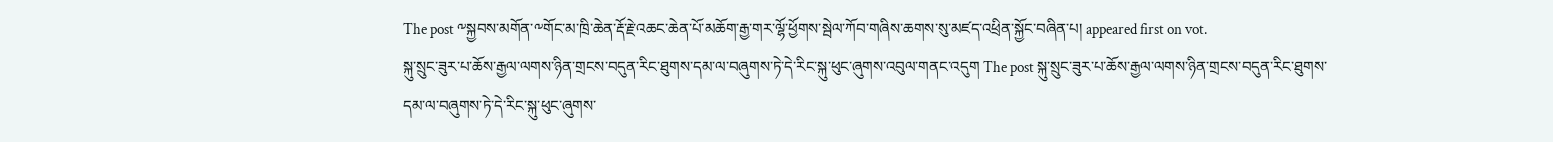The post ༸སྐྱབས་མགོན་༸གོང་མ་ཁྲི་ཆེན་རྡོ་རྗེ་འཆང་ཆེན་པོ་མཆོག་རྒྱ་གར་ལྷོ་ཕྱོགས་སྦེལ་ཀོབ་གཞིས་ཆགས་སུ་མཛད་འཕྲིན་སྐྱོང་བཞིན་པ། appeared first on vot.
སྐུ་སྲུང་ཟུར་པ་ཆོས་རྒྱལ་ལགས་ཉིན་གྲངས་བདུན་རིང་ཐུགས་དམ་ལ་བཞུགས་ཏེ་དེ་རིང་སྐུ་ཕུང་ཞུགས་འབུལ་གནང་འདུག The post སྐུ་སྲུང་ཟུར་པ་ཆོས་རྒྱལ་ལགས་ཉིན་གྲངས་བདུན་རིང་ཐུགས་དམ་ལ་བཞུགས་ཏེ་དེ་རིང་སྐུ་ཕུང་ཞུགས་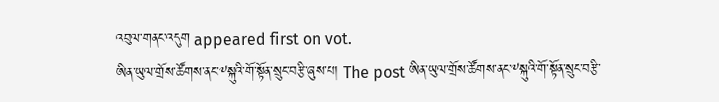འབུལ་གནང་འདུག appeared first on vot.
ཨིན་ཡུལ་གྲོས་ཚོགས་ནང་༸སྐུའི་གོ་སྟོན་སྲུང་བརྩི་ཞུས་པ། The post ཨིན་ཡུལ་གྲོས་ཚོགས་ནང་༸སྐུའི་གོ་སྟོན་སྲུང་བརྩི་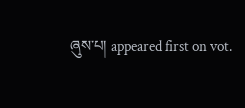ཞུས་པ། appeared first on vot.